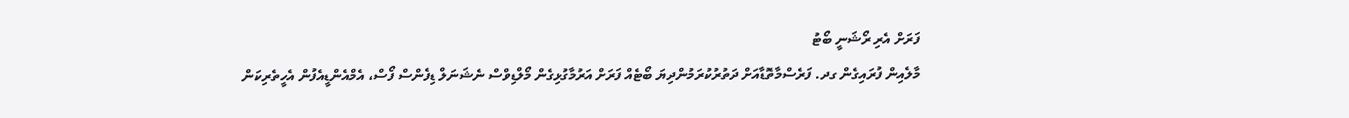ފަރަށް އެރި ރޯޝަނީ ބޯޓު
މާލެއިން ފުރައިގެން ގދ. ފަރެސްމާތޮޑާއަށް ދަތުރުކުރަމުންދިޔަ ބޯޓެއް ފަރަށް އަރުމާގުޅިގެން މޯލްޑިވްސް ނެޝަނަލް ޑިފެންސް ފޯސް، އެމްއެންޑީއެފުން އެހީތެރިކަން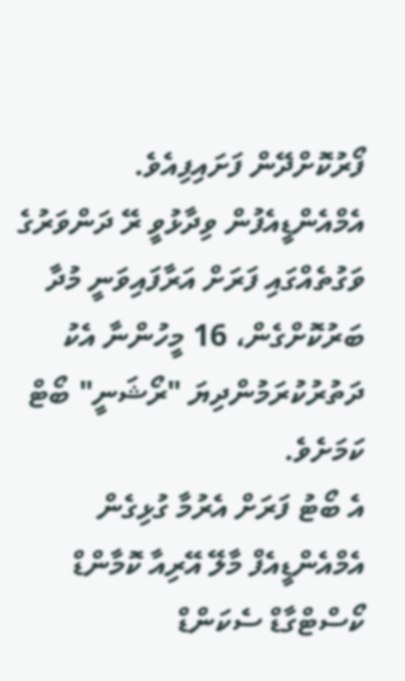ފޯރުކޮށްދޭން ފަށައިފިއެވެ.
އެމްއެންޑީއެފުން ވިދާޅުވީ ރޭ ދަންވަރުގެ ވަގުތެއްގައި ފަރަށް އަރާފައިވަނީ މުދާ ބަރުކޮށްގެން، 16 މީހުންނާ އެކު ދަތުރުކުރަމުންދިޔަ "ރޯޝަނީ" ބޯޓް ކަމަށެވެ.
އެ ބޯޓު ފަރަށް އެރުމާ ގުޅިގެން އެމްއެންޑީއެފް މާލޭ އޭރިއާ ކޮމާންޑް ކޯސްޓްގާޑް ސެކަންޑް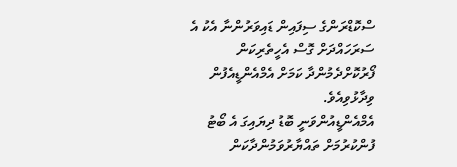ސްކޮޑްރަންގެ ސިފައިން ޑައިވަރުންނާ އެކު އެ ސަރަހައްދަށް ގޮސް އެހީތެރިކަން ފޯރުކޮށްދެމުންދާ ކަމަށް އެމްއެންޑީއެފުން ވިދާޅުވިއެވެ.
އެމްއެންޑީއުންވަނީ ބޮޑު ދިޔައިގަ އެ ބޯޓު ފުންކުރުމަށް ތައްޔާރުވަމުންދާކަން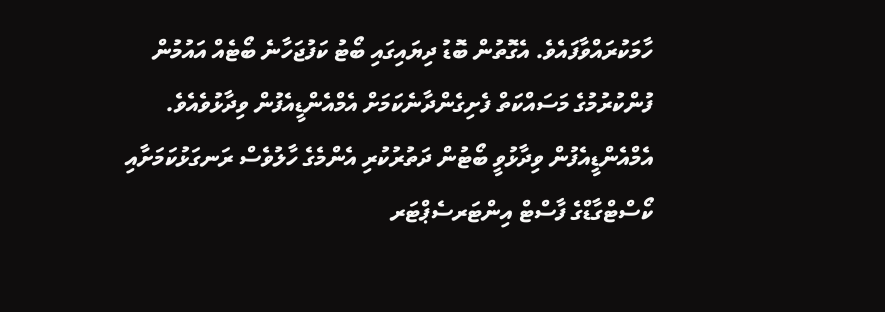ހާމަކުރައްވާފައެވެ. އެގޮތުން ބޮޑު ދިޔައިގައި ބޯޓު ކަފުޖަހާނެ ބޯޓެއް އައުމުން ފުންކުރުމުގެ މަސައްކަތް ފެށިގެންދާނެކަމަށް އެމްއެންޑީއެފުން ވިދާޅުވެއެވެ.
އެމްއެންޑީއެފުން ވިދާޅުވީ ބޯޓުން ދަތުރުކުރި އެންމެގެ ހާލުވެސް ރަނގަޅުކަމަށާއި ކޯސްޓްގާޑްގެ ފާސްޓް އިންޓަރސެޕްޓަރ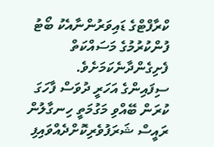ކްރާފްޓްގެ ޑައިވަރުންނާއެކު ބޯޓު ފުންކުރުމުގެ މަސައްކަތް ފެށިގެންދާނެކަމަށެވެ.
ސިފައިންގެ އަހަރީ ދުވަސް ފާހަގަ ކުރަން ބޭއްވި މަގުމަތީ ހިނގާލުން ރައީސް ޝަރަފުވެރިކޮށްދެއްވައިފި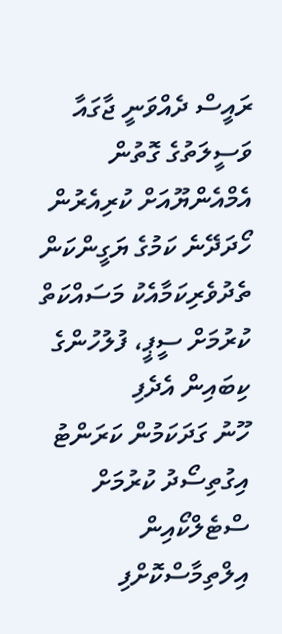ރައީސް ދެއްވަނީ ޖާގައާ ވަސީލަތުގެ ގޮތުން އެމްއެންޔޫއަށް ކުރިއެރުން ހޯދަދޭނެ ކަމުގެ ޔަގީންކަން
ތެދުވެރިކަމާއެކު މަސައްކަތް ކުރުމަށް ސީޕީ، ފުލުހުންގެ ކިބައިން އެދެފި
ހޫނު ގަދަކަމުން ކަރަންޓު އިގުތިސޯދު ކުރުމަށް ސްޓެލްކޯއިން އިލްތިމާސްކޮށްފި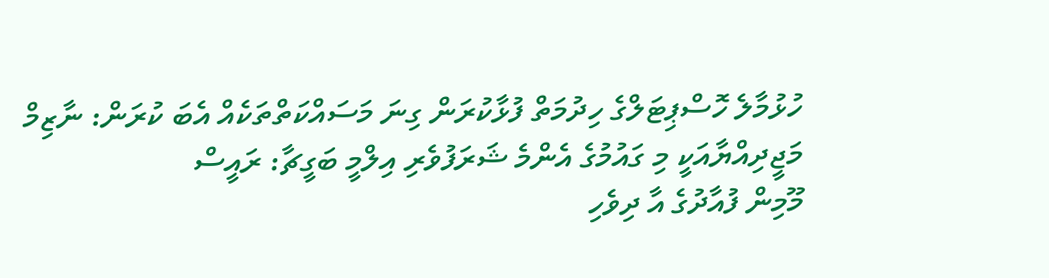ހުޅުމާލެ ހޮސްޕިޓަލްގެ ހިދުމަތް ފުޅާކުރަން ގިނަ މަސައްކަތްތަކެއް އެބަ ކުރަން: ނާޒިމް
މަޖީދިއްޔާއަކީ މި ގައުމުގެ އެންމެ ޝަރަފުވެރި އިލްމީ ބަގީޗާ: ރައީސް
މޫމިން ފުއާދުގެ އާ ދިވެހި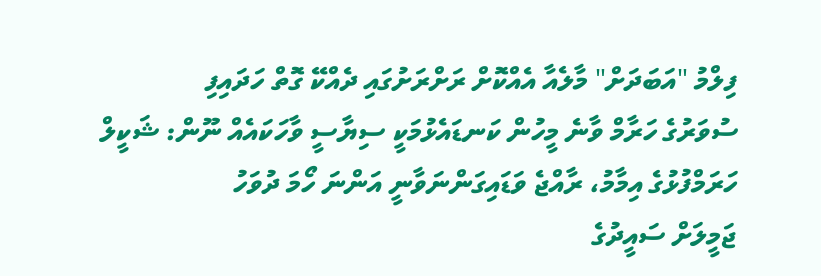ފިލްމު "އަބަދަށް" މާލެއާ އެއްކޮށް ރަށްރަށުގައި ދެއްކޭ ގޮތް ހަދައިފި
ސުވަރުގެ ހަރާމް ވާނެ މީހުން ކަނޑައެޅުމަކީ ސިޔާސީ ވާހަކައެއް ނޫން: ޝަކީލް
ހަރަމްފުޅުގެ އިމާމު، ރާއްޖެ ވަޑައިގަންނަވާނީ އަންނަ ހޯމަ ދުވަހު
ޖަމީލަށް ސައީދުގެ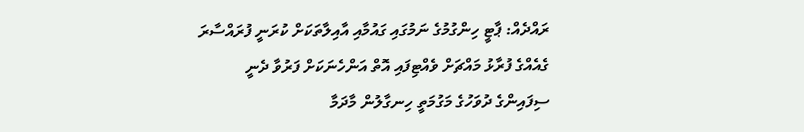ރައްދެއް: ޕާޓީ ހިންގުމުގެ ނަމުގައި ގައުމާއި އާއިލާތަކަށް ކުރަނީ ފުރައްސާރަ
ގެއެއްގެ ފުރާޅު މައްޗަށް ވެއްޓިފައި އޮތް އަންހެނަކަށް ފަރުވާ ދެނީ
ސިފައިންގެ ދުވަހުގެ މަގުމަތީ ހިނގާލުން މާދަމާ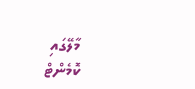މާލޭގައި
ކޮމެންޓް